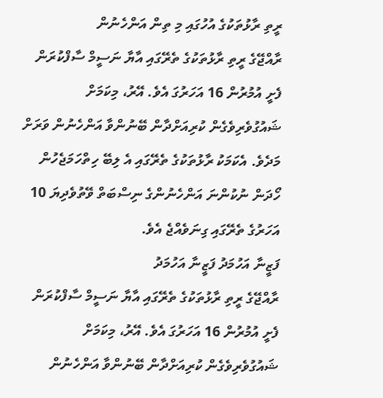ރީތި ރާޅުތަކުގެ އުހުގައި މި ތިން އަންހެނުން
ރާއްޖޭގެ ރީތި ރާޅުތަކުގެ ތެރޭގައި އާޔާ ނަސީމް ސާފްކުރަން ފެށީ އުމުރުން 16 އަހަރުގަ އެވެ. އޭރު، މިކަމަށް ޝައުގުވެރިވެގެން ކުރިއަށްދާން ބޭނުންވާ އަންހެނުން ވަރަށް މަދެވެ. އެކަމަކު ރާޅުތަކުގެ ތެރޭގައި އެ ލިބޭ ހިތްހަމަޖެހުން ހޯދަން ނުކުންނަ އަންހެނުންގެ ނިސްބަތް ވޭތުވެދިޔަ 10 އަހަރުގެ ތެރޭގައި ގިނަވެއްޖެ އެވެ.
ފަޒީނާ އަހުމަދު ފަޒީނާ އަހުމަދު
ރާއްޖޭގެ ރީތި ރާޅުތަކުގެ ތެރޭގައި އާޔާ ނަސީމް ސާފްކުރަން ފެށީ އުމުރުން 16 އަހަރުގަ އެވެ. އޭރު، މިކަމަށް ޝައުގުވެރިވެގެން ކުރިއަށްދާން ބޭނުންވާ އަންހެނުން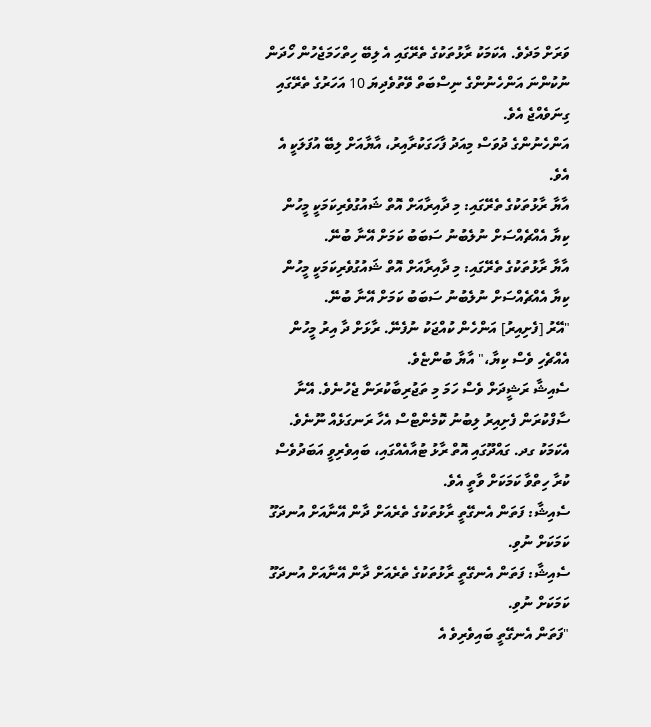ވަރަށް މަދެވެ. އެކަމަކު ރާޅުތަކުގެ ތެރޭގައި އެ ލިބޭ ހިތްހަމަޖެހުން ހޯދަން ނުކުންނަ އަންހެނުންގެ ނިސްބަތް ވޭތުވެދިޔަ 10 އަހަރުގެ ތެރޭގައި ގިނަވެއްޖެ އެވެ.
އަންހެނުންގެ ދުވަސް މިއަދު ފާހަގަކުރާއިރު، އާޔާއަށް ލިބޭ އުފަލަކީ އެ އެވެ.
އާޔާ ރާޅުތަކުގެ ތެރޭގައި: މި ދާއިރާއަށް އޮތް ޝައުގުވެރިކަމަކީ މީހުން ކިޔާ އެއްޗެއްސަށް ނުލެބުނު ސަބަބު ކަމަށް އޭނާ ބުނޭ.
އާޔާ ރާޅުތަކުގެ ތެރޭގައި: މި ދާއިރާއަށް އޮތް ޝައުގުވެރިކަމަކީ މީހުން ކިޔާ އެއްޗެއްސަށް ނުލެބުނު ސަބަބު ކަމަށް އޭނާ ބުނޭ.
"އޭރު [ފެށިއިރު] އަންހެން ކުއްޖަކު ނުފެނޭ. ރާޅަށް ދާ އިރު މީހުން އެއްޗެހި ވެސް ކިޔާ،" އާޔާ ބުންޏެވެ.
ސެއިޝާ ރަޝީދަށް ވެސް ހަމަ މި ތަޖުރިބާކުރަން ޖެހުނެވެ. އޭނާ ސާފްކުރަން ފެށިއިރު ލިބުނު ކޮމެންޓްސް އެހާ ރަނގަޅެއް ނޫނެވެ. އެކަމަކު ގދ. ގައްދޫގައި އޮތް ރާޅު ޓުއާއެއްގައި، ބައިވެރިވީ އަބަދުވެސް ކުރާ ހިތްވާ ކަމަކަށް ވާތީ އެވެ.
ސެއިޝާ: ފަތަން އެނގޭތީ ރާޅުތަކުގެ ތެރެއަށް ދާން އޭނާއަށް އުނދަގޫ ކަމަކަށް ނުވި.
ސެއިޝާ: ފަތަން އެނގޭތީ ރާޅުތަކުގެ ތެރެއަށް ދާން އޭނާއަށް އުނދަގޫ ކަމަކަށް ނުވި.
"ފަތަން އެނގޭތީ ބައިވެރިވެ އެ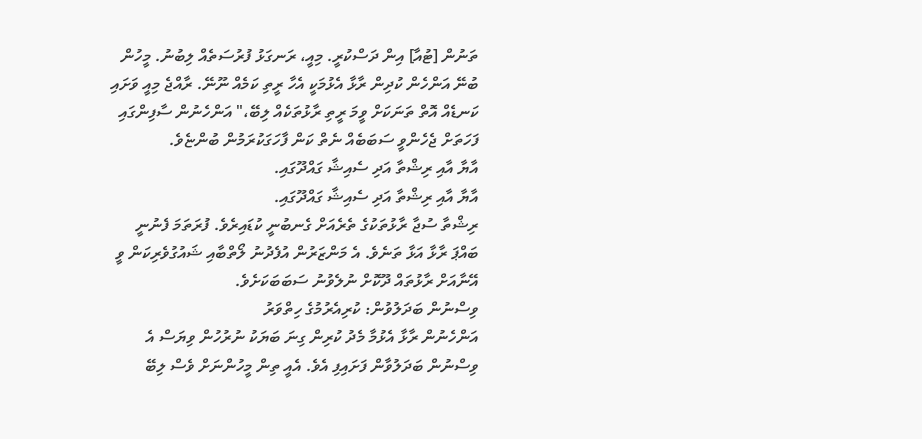ތަނުން [ޓުއާ] އިން ދަސްކުރީ. މިއީ، ރަނގަޅު ފުރުސަތެއް ލިބުނު. މީހުން ބުނޭ އަންހެން ކުދިން ރާޅާ އެޅުމަކީ އެހާ ރީތި ކަމެއް ނޫނޭ. ރާއްޖެ މިއީ ވަށައި ކަނޑެއް އޮތް ތަނަކަށް ވީމަ ރީތި ރާޅުތަކެއް ލިބޭ،" އަންހެނުން ސާފިންގައި ފަހަތަށް ޖެހެންވީ ސަބަބެއް ނެތް ކަން ފާހަގަކުރަމުން ބުންޏެވެ.
އާޔާ އާއި ރިޝްތާ އަދި ސެއިޝާ ގައްދޫގައި.
އާޔާ އާއި ރިޝްތާ އަދި ސެއިޝާ ގައްދޫގައި.
ރިޝްތާ ސުޖާ ރާޅުތަކުގެ ތެރެއަށް ގެނބުނީ ކުޑައިރެވެ. ފުރަތަމަ ފެނުނީ ބައްޕަ ރާޅާ އަޅާ ތަނެވެ. އެ މަންޒަރުން އުފެދުނު ލޯތްބާއި ޝައުގުވެރިކަން ވީ އޭނާއަށް ރާޅުތައް ދޫކޮށް ނުލެވުނު ސަބަބަކަށެވެ.
ވިސްނުން ބަދަލުވުން: ކުރިއެރުމުގެ ހިތްވަރު
އަންހެނުން ރާޅާ އެޅުމާ މެދު ކުރިން ގިނަ ބަޔަކު ނުރުހުން ވިޔަސް އެ ވިސްނުން ބަދަލުވާން ފަށައިފި އެވެ. އެއީ ތިން މީހުންނަށް ވެސް ލިބޭ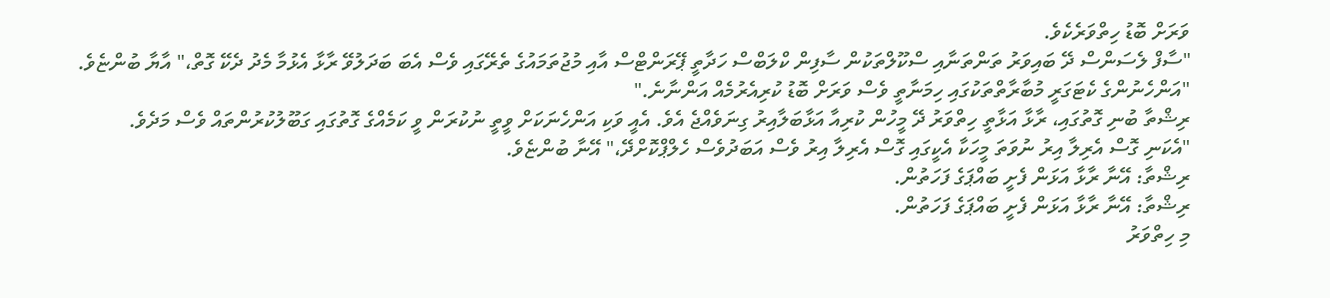ވަރަށް ބޮޑު ހިތްވަރެކެވެ.
"ސާފް ލެސަންސް ދޭ ބައިވަރު ތަންތަނާއި ސްކޫލްތަކުން ސާފިން ކްލަބްސް ހަދާތީ ޕޭރަންޓްސް އާއި މުޖުތަމައުގެ ތެރޭގައި ވެސް އެބަ ބަދަލުވޭ ރާޅާ އެޅުމާ މެދު ދެކޭ ގޮތް،" އާޔާ ބުންޏެވެ.
"އަންހެނުންގެ ކެޓަގަރީ މުބާރާތްތަކުގައި ހިމަނާތީ ވެސް ވަރަށް ބޮޑު ކުރިއެރުމެއް އަންނާނެ."
ރިޝްތާ ބުނި ގޮތުގައި، ރާޅާ އަޅާތީ ހިތްވަރު ދޭ މީހުން ކުރިއާ އަޅާބަލާއިރު ގިނަވެއްޖެ އެވެ. އެއީ ވަކި އަންހެނަކަށް ވީތީ ނުކުރަން ވީ ކަމެއްގެ ގޮތުގައި ގަބޫލުކުރުންތައް ވެސް މަދެވެ.
"އެކަނި ގޮސް އެރިލާ އިރު ނުވަތަ މީހަކާ އެކީގައި ގޮސް އެރިލާ އިރު ވެސް އަބަދުވެސް ހެލްޕްކޮށްދޭ،" އޭނާ ބުންޏެވެ.
ރިޝްތާ: އޭނާ ރާޅާ އަޅަން ފެށީ ބައްޕަގެ ފަހަތުން.
ރިޝްތާ: އޭނާ ރާޅާ އަޅަން ފެށީ ބައްޕަގެ ފަހަތުން.
މި ހިތްވަރު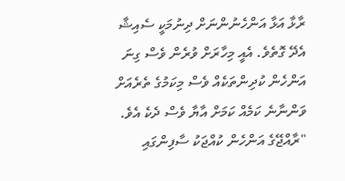ރާޅާ އަޅާ އަންހެނުންނަށް ދިނުމަކީ ސެއިޝާ އެދޭ ގޮތެވެ. އެއީ މިހާރަށް ވުރެން ވެސް ގިނަ އަންހެން ކުދިންތަކެއް ވެސް މިކަމުގެ ތެރެއަށް ވަންނާނެ ކަމެއް ކަމަށް އާޔާ ވެސް ދެކެ އެވެ.
"ރާއްޖޭގެ އަންހެން ކުއްޖަކު ސާފިންގައި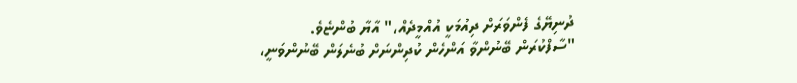ދުނިޔޭގެ ފެންވަރަށް ދިއުމަކީ އުއްމީދެއް،" އާޔާ ބުންޏެވެ.
"ސާފްކުރަން ބޭނުންވާ އަންހެން ކުދިންނަށް ބުނެލަން ބޭނުންވަނީ،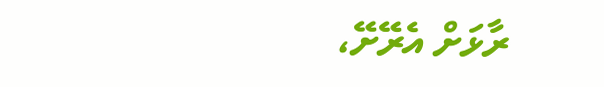ރާޅަށް އެރޭށޭ،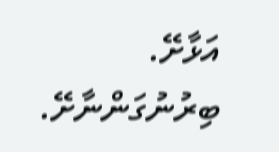އަޅާށޭ. ބިރުނުގަންނާށޭ.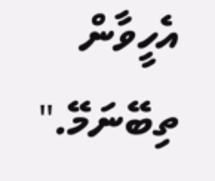އެހީވާން ތިބޭނަމޭ."